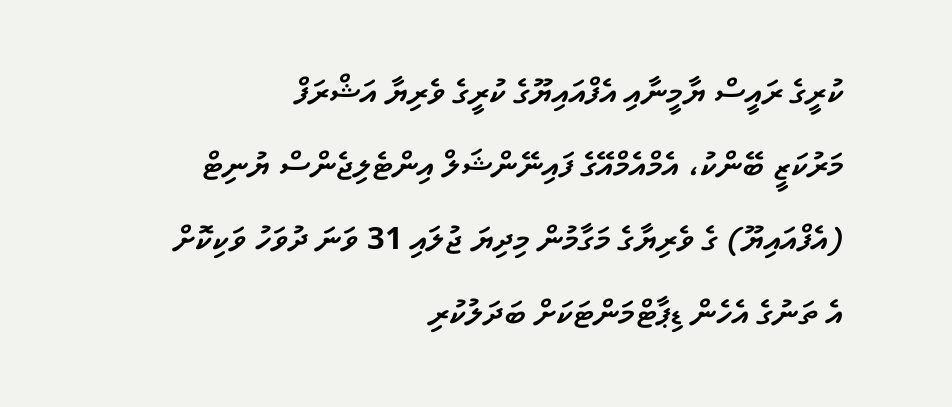ކުރީގެ ރައީސް ޔާމީނާއި އެފްއައިޔޫގެ ކުރީގެ ވެރިޔާ އަޝްރަފް
މަރުކަޒީ ބޭންކު، އެމްއެމްއޭގެ ފައިނޭންޝަލް އިންޓެލިޖެންސް ޔުނިޓް (އެފްއައިޔޫ) ގެ ވެރިޔާގެ މަގާމުން މިދިޔަ ޖުލައި 31 ވަނަ ދުވަހު ވަކިކޮށް އެ ތަނުގެ އެހެން ޑިޕާޓްމަންޓަކަށް ބަދަލުކުރި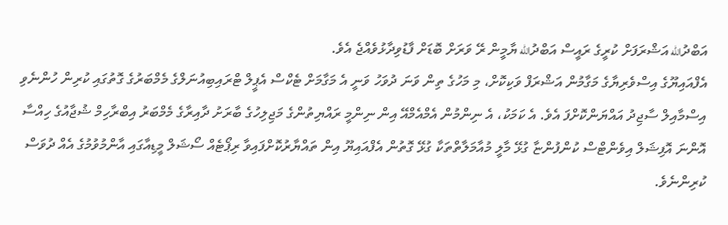އަބްދުالله އަޝްރަފަށް ކުރީގެ ރައީސް އަބްދުالله ޔާމީން ރޭ ވަރަށް ބޮޑަށް ފާޑުވިދާޅުވެއްޖެ އެވެ.
އެފްއައިޔޫގެ އިސްވެރިޔާގެ މަގާމުން އަޝްރަފް ވަކިކޮށް، މި މަހުގެ ތިން ވަނަ ދުވަހު ވަނީ އެ މަގާމަށް ޓެކްސް އެޕީލް ޓްރައިބިއުނަލްގެ މެމްބަރުގެ ގޮތުގައި ކުރިން ހުންނެވި އިސްމާއިލް ސާޖިދު އައްޔަންކޮށްފަ އެވެ. އެ ކަމަކު، އެ ނިންމުން އެމްއެމްއޭ އިން ނިންމީ ރައްޔިތުންގެ މަޖިލިހުގެ ބާރަށު ދާއިރާގެ މެމްބަރު އިބްރާހިމް ޝުޖާއުގެ ހިއްސާ އޮންނަ އޮފިޝަލް އިވެންޓްސް ކުންފުންޏާ ގުޅޭ މާލީ މުއާމަލާތްތަކާ ގުޅޭ ގޮތުން އެފްއައިޔޫ އިން ތައްޔާރުކޮށްފައިވާ ރިޕޯޓެއް ސޯޝަލް މީޑިއާގައި އާންމުވުމުގެ އެއް ދުވަސް ކުރިންނެވެ.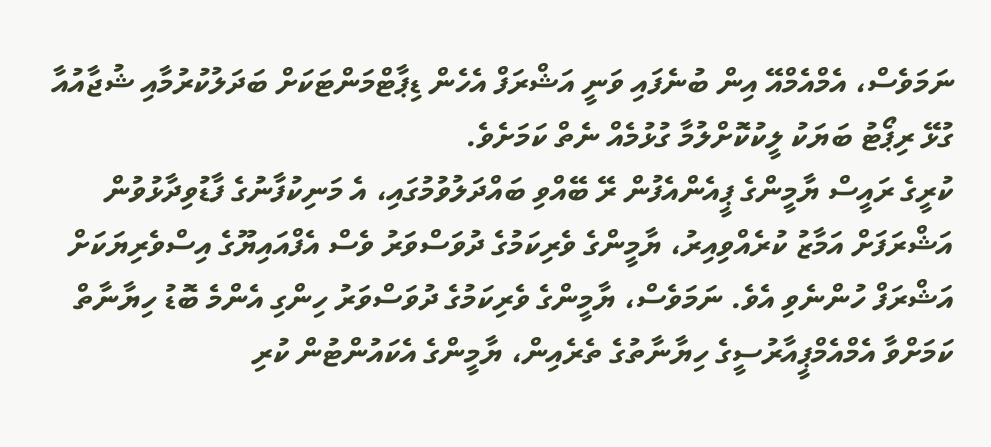ނަމަވެސް، އެމްއެމްއޭ އިން ބުނެފައި ވަނީ އަޝްރަފް އެހެން ޑިޕާޓްމަންޓަކަށް ބަދަލުކުރުމާއި ޝުޖާއުއާ ގުޅޭ ރިޕޯޓު ބަޔަކު ލީކުކޮށްލުމާ ގުޅުމެއް ނެތް ކަމަށެވެ.
ކުރީގެ ރައީސް ޔާމީންގެ ޕީއެންއެފުން ރޭ ބޭއްވި ބައްދަލުވުމުގައި، އެ މަނިކުފާނުގެ ފާޑުވިދާޅުވުން އަޝްރަފަށް އަމާޒު ކުރެއްވިއިރު، ޔާމީންގެ ވެރިކަމުގެ ދުވަސްވަރު ވެސް އެފްއައިޔޫގެ އިސްވެރިޔަކަށް އަޝްރަފް ހުންނެވި އެވެ. ނަމަވެސް، ޔާމީންގެ ވެރިކަމުގެ ދުވަސްވަރު ހިންގި އެންމެ ބޮޑު ހިޔާނާތް ކަމަށްވާ އެމްއެމްޕީއާރުސީގެ ހިޔާނާތުގެ ތެރެއިން، ޔާމީންގެ އެކައުންޓުން ކުރި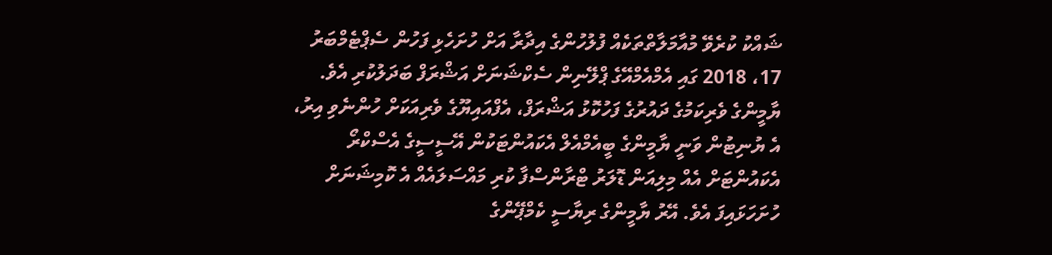ޝައްކު ކުރެވޭ މުއާމަލާތްތަކެއް ފުލުހުންގެ އިދާރާ އަށް ހުށަހެޅި ފަހުން ސެޕްޓެމްބަރު 17، 2018 ގައި އެމްއެމްއޭގެ ޕްލޭނިން ސެކްޝަނަށް އަޝްރަފް ބަދަލުކުރި އެވެ.
ޔާމީންގެ ވެރިކަމުގެ ދައުރުގެ ފަހުކޮޅު އަޝްރަފް، އެފްއައިޔޫގެ ވެރިއަކަށް ހުންނެވި އިރު، އެ ޔުނިޓުން ވަނީ ޔާމީންގެ ބީއެމްއެލް އެކައުންޓަކުން އޭސީސީގެ އެސްކްރޯ އެކައުންޓަށް އެއް މިލިއަން ޑޮލަރު ޓްރާންސްފާ ކުރި މައްސަލައެއް އެ ކޮމިޝަނަށް ހުށަހަޅައިފަ އެވެ. އޭރު ޔާމީންގެ ރިޔާސީ ކެމްޕޭންގެ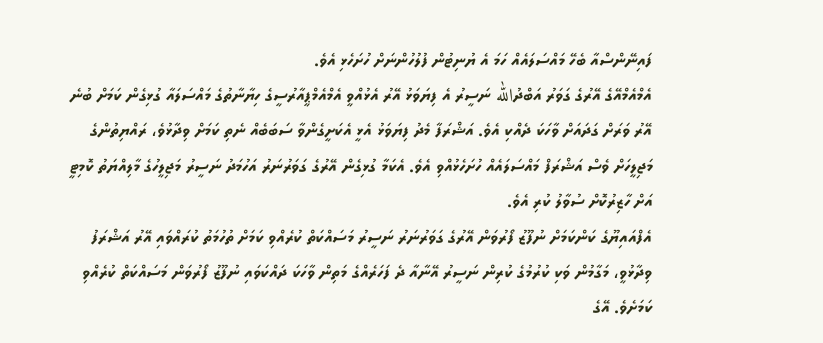ފައިނޭންސްއާ ބެހޭ މައްސަލައެއް ހަމަ އެ ޔުނިޓުން ފުލުހުންނަށް ހުށަހެޅި އެވެ.
އެމްއެމްއޭގެ އޭރުގެ ގަވަރު އަބްދުالله ނަސީރު އެ ފިޔަވަޅު އޭރު އެޅުއްވީ އެމްއެމްޕީއާރުސީގެ ހިޔާނާތުގެ މައްސަލައާ ގުޅިގެން ކަމަށް ބުނެ އޭރު ވަރަށް ގަދައަށް ވާހަކަ ދެއްކި އެވެ. އަޝްރަފާ މެދު ފިޔަވަޅު އެޅީ އެކަށީގެންވާ ސަބަބެއް ނެތި ކަމަށް ވިދާޅުވެ، ރައްޔިތުންގެ މަޖިލީހަށް ވެސް އަޝްރަފް މައްސަލައެއް ހުށަހެޅުއްވި އެވެ. އެކަމާ ގުޅިގެން އޭރުގެ ގަވަރުނަރު އަހުމަދު ނަސީރު މަޖިލީހުގެ މާލިއްޔަތު ކޮމިޓީ އަށް ހާޒިރުކޮށް ސުވާލު ކުރި އެވެ.
އެފްއައިޔޫގެ ކަންކަމަށް ނުފޫޒު ފޯރުވަން އޭރުގެ ގަވަރުނަރު ނަސީރު މަސައްކަތް ކުރެއްވި ކަމަށް ތުހުމަތު ކުރައްވައި އޭރު އަޝްރަފު ވިދާޅުވީ، މަގާމުން ވަކި ކުރުމުގެ ކުރިން ނަސީރު އޭނާއާ ދެ ފަހަރެއްގެ މަތިން ވާހަކަ ދައްކަވައި ނުފޫޒު ފޯރުވަން މަސައްކަތް ކުރެއްވި ކަމަށެވެ. އޭގެ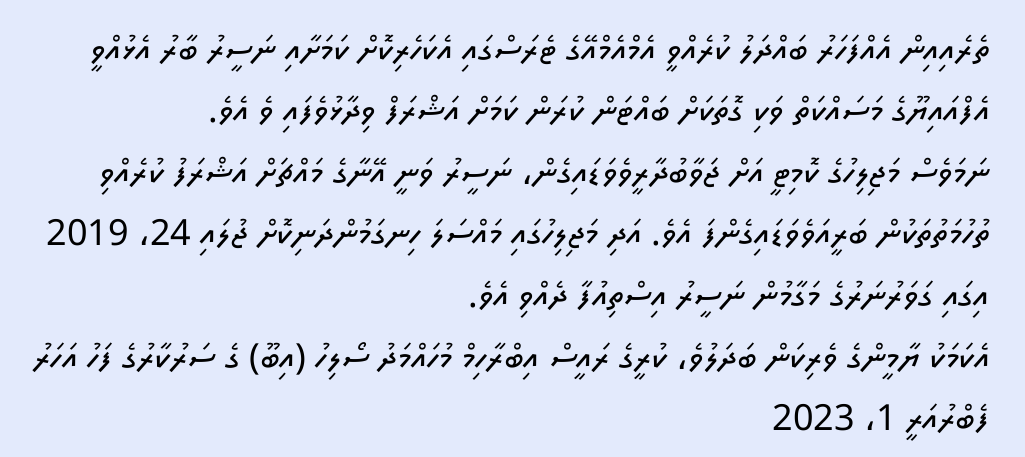ތެރެއިއިން އެއްފަހަރު ބައްދަލު ކުރެއްވީ އެމްއެމްއޭގެ ޓެރަސްގައި އެކަހެރިކޮށް ކަމަށާއި ނަސީރު ބާރު އެޅުއްވީ އެފްއައިޔޫގެ މަސައްކަތް ވަކި ގޮތަކަށް ބައްޓަން ކުރަން ކަމަށް އަޝްރަފް ވިދާޅުވެފައި ވެ އެވެ.
ނަމަވެސް މަޖިލިހުގެ ކޮމިޓީ އަށް ޖަވާބުދާރީވެވަޑައިގެން، ނަސީރު ވަނީ އޭނާގެ މައްޗަށް އަޝްރަފު ކުރެއްވި ތުހުމަތުތަކުން ބަރީއަވެވަޑައިގެންފަ އެވެ. އަދި މަޖިލިހުގައި މައްސަލަ ހިނގަމުންދަނިކޮށް ޖުލައި 24، 2019 އިގައި ގަވަރުނަރުގެ މަގާމުން ނަސީރު އިސްތިއުފާ ދެއްވި އެވެ.
އެކަމަކު ޔާމީންގެ ވެރިކަން ބަދަލުވެ، ކުރީގެ ރައީސް އިބްރާހިމް މުހައްމަދު ސޯލިހު (އިބޫ) ގެ ސަރުކާރުގެ ފަހު އަހަރު ފެބްރުއަރީ 1، 2023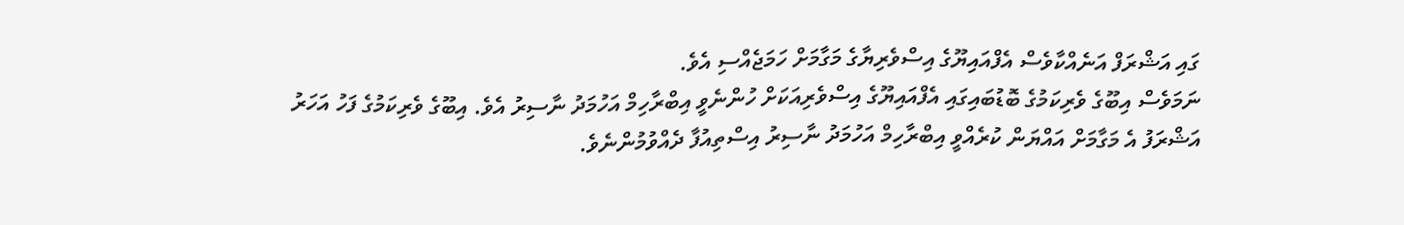ގައި އަޝްރަފް އަނެއްކާވެސް އެފްއައިޔޫގެ އިސްވެރިޔާގެ މަގާމަށް ހަމަޖެއްސި އެވެ.
ނަމަވެސް އިބޫގެ ވެރިކަމުގެ ބޮޑުބައިގައި އެފްއައިޔޫގެ އިސްވެރިއަކަށް ހުންނެވީ އިބްރާހިމް އަހުމަދު ނާސިރު އެވެ. އިބޫގެ ވެރިކަމުގެ ފަހު އަހަރު އަޝްރަފު އެ މަގާމަށް އައްޔަން ކުރެއްވީ އިބްރާހިމް އަހުމަދު ނާސިރު އިސްތިއުފާ ދެއްވުމުންނެވެ.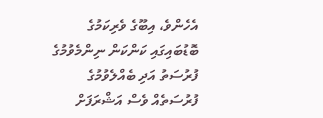އެހެންވެ، އިބޫގެ ވެރިކަމުގެ ބޮޑުބައިގައި ކަންކަން ނިންމެވުމުގެ ފުރުސަތު އަދި ބެއްލެވުމުގެ ފުރުސަތެއް ވެސް އަޝްރަފަށް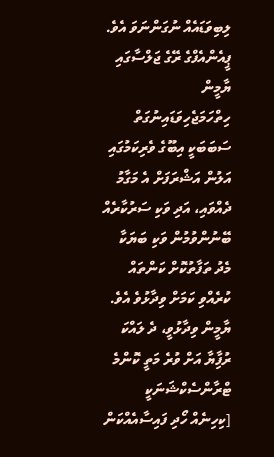ލިބިވަޑައެއް ނުގަންނަވަ އެވެ.
ޕީއެންއެފްގެ ރޭގެ ޖަލްސާގައި ޔާމީން ހިތްހަމަޖެހިވަޑައިނުގަތް ސަބަބަކީ އިބޫގެ ވެރިކަމުގައި އަލުން އަޝްރަފަށް އެ މަގާމު ދެއްވައި، އަދި ވަކި ސަރުކާރެއް ބޭނުންވުމުން ވަކި ބަޔަކާ މެދު ތަފާތުކޮށް ކަންތައް ކުރެއްވި ކަމަށް ވިދާޅުވެ އެވެ.
ޔާމީން ވިދާޅުވީ، ދެ ލައްކަ ރުފިާޔާ އަށް ވުރެ މަތީ ކޮންމެ ޓްރާންސެކްޝަނަކީ [ކިހިނެއް ހޯދި ފައިސާއެއްކަން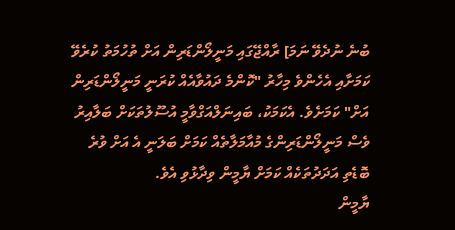ބުނެ ނުދެވޭ ނަމަ] ރާއްޖޭގައި މަނީލޯންޑަރިން އަށް ތުހުމަތު ކުރެވޭ ކަމަށާއި އެހެންވެ މިހާރު "ކޮންމެ ދައުވާއެއް ކުރަނީ މަނީލޯންޑަރިން އަށް" ކަމަށެވެ. އެކަމަކު، ބައިނަލްއަގްވާމީ އުސޫލުތަކަށް ބަލާއިރު ވެސް މަނީލޯންޑަރިންގެ މުއާމަލާތެއް ކަމަށް ބަލަނީ އެ އަށް ވުރެ ބޮޑެތި އަދަދުތަކެއް ކަމަށް ޔާމީން ވިދާޅުވި އެވެ.
ޔާމީން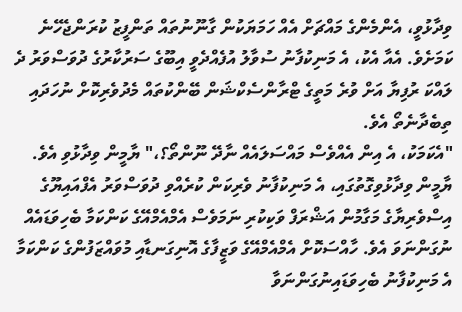ވިދާޅުވީ، އެންމެންގެ މައްޗަށް އެއް ހަމަޔަކުން ގާނޫނުތައް ތަންފީޒު ކުރަންޖެހޭނެ ކަމަށެވެ. އެއާ އެކު، އެ މަނިކުފާނު ސުވާލު އުފެއްދެވީ އިބޫގެ ސަރުކާރުގެ ދުވަސްވަރު ދެ ލައްކަ ރުފިޔާ އަށް ވުރެ މަތީގެ ޓްރާންސެކްޝަން ބޭންކުތައް މެދުވެރިކޮށް ނުހަދައި ތިބެދާނެތޯ އެވެ.
"އެކަމަކު، އެ އިން އެއްވެސް މައްސަލައެއް ނާދޭ ނޫންތޯ؟،" ޔާމީން ވިދާޅުވި އެވެ.
ޔާމީން ވިދާޅުވިގޮތުގައި، އެ މަނިކުފާނު ވެރިކަން ކުރެއްވި ދުވަސްވަރު އެފްއައިޔޫގެ އިސްވެރިޔާގެ މަގާމުން އަޝްރަފް ވަކިކުރި ނަމަވެސް އެމްއެމްއޭގެ ކަންކަމާ ބެހިވަޑައެއް ނުގަންނަވަ އެވެ. ހާއްސަކޮށް އެމްއެމްއޭގެ ވަޒީފާގެ އޮނިގަނޑާއި މުވައްޒަފުންގެ ކަންކަމާ އެ މަނިކުފާނު ބެހިވަޑައިނުގަންނަވާ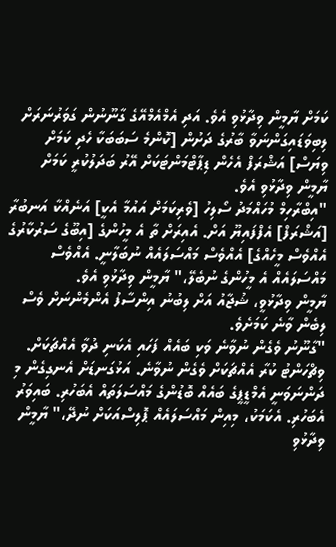ކަމަށް ޔާމީން ވިދާޅުވި އެވެ. އަދި އެމްއެމްއޭގެ ގާނޫނުން ގަވަރުނަރަށް ލިބިވަޑައިގަންނަވާ ބާރުގެ ދަށުން [ކޮންމެ ސަބަބަކާ ހެދި ކަމަށް ވިޔަސް] އަޝްރަފް އެހެން ޑިޕާޓްމަންޓަކަށް އޭރު ބަދަލުކުރީ ކަމަށް ޔާމީން ވިދާޅުވި އެވެ.
"އިބްރާހިމް މުހައްމަދު ސޯލިހު [ވެރިކަމަށް އައުމާ އެކީ] އަނެއްކާ އަނބުރާ [އަޝްރަފް] އެފްފައިޔޫ އަށް. އެއިރަށް ތާ އެ މީހުންގެ [އިބޫގެ ސަރުކާރުގެ އެއްވެސް މީހެއްގެ] އެއްވެސް މައްސަލައެއް ނުބަލާނީ. އެއްވެސް މައްސަލައެއް އެ މީހުންގެ ނުބެލޭ،" ޔާމީން ވިދާޅުވި އެވެ.
ޔާމީން ވިދާޅުވީ، ޝުޖާއު އަށް ލިބުނު އިންސާފު އެންމެންނަށް ވެސް ލިބެން ވާނެ ކަމަށެވެ.
"ގާނޫނު ވެގެން ނުވާނެ ވަކި ބައެއް ފަހައި އެކަނި ދުވާ އެއްޗަކަށް. ވިޗްހަންޓު ކުރާ އެއްޗަކަށް ވެގެން ނުވާނެ. އަޅުގަނޑަށް އެނގިގެން މި ދަންނަވަނީ އެމްޑީޕީގެ ބައެއް ބޮޑުންގެ މައްސަލަތައް އެބަހުރި. ބައިވަރު އެބަހުރި. އެކަމަކު، މިއިން މައްސަލައެއް ޕޮލިސްއަކަށް ނުދޭ،" ޔާމީން ވިދާޅުވި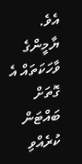އެވެ.
ޔާމީންގެ ވާހަކަތައް އެ ގޮތަށް ބައްޓަން ކުރެއްވި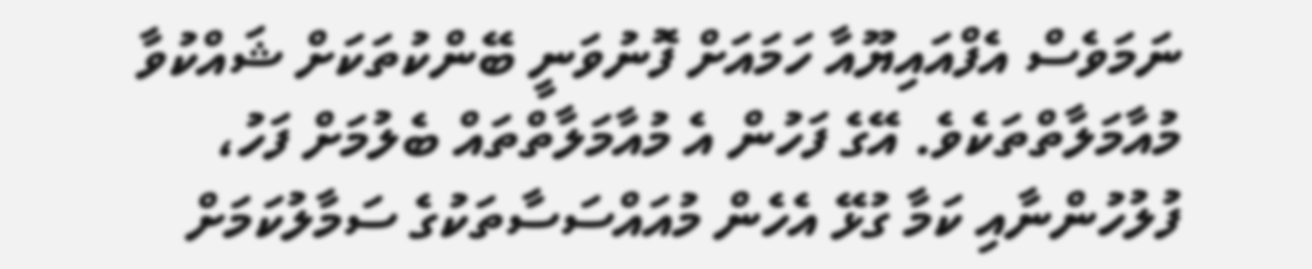ނަމަވެސް އެފްއައިޔޫއާ ހަމައަށް ފޮނުވަނީ ބޭންކުތަކަށް ޝައްކުވާ މުއާމަލާތްތަކެވެ. އޭގެ ފަހުން އެ މުއާމަލާތްތައް ބެލުމަށް ފަހު، ފުލުހުންނާއި ކަމާ ގުޅޭ އެހެން މުއައްސަސާތަކުގެ ސަމާލުކަމަށް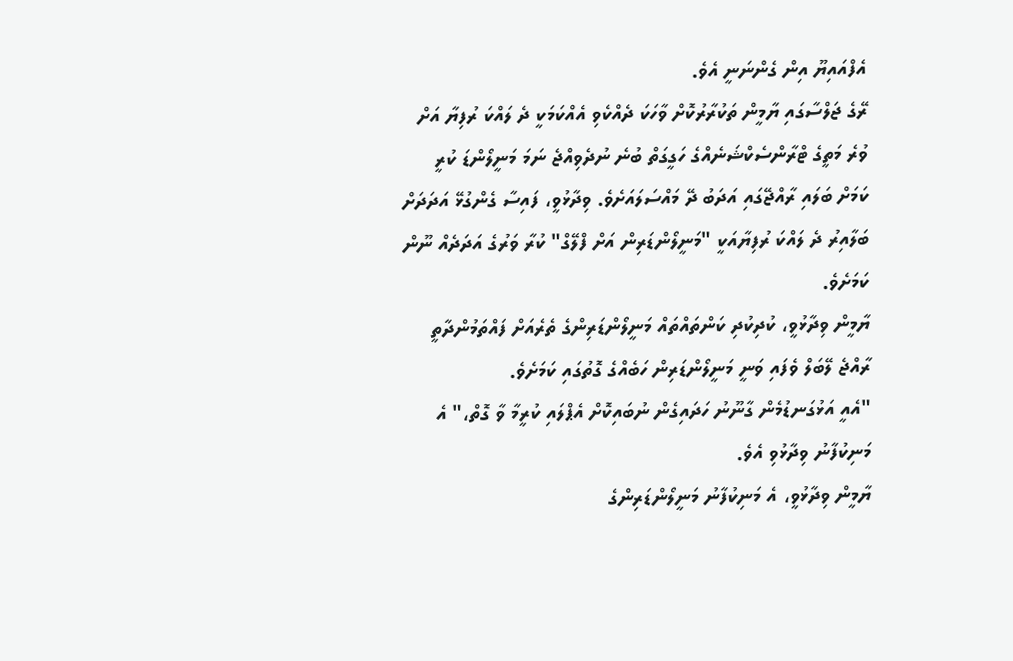އެފްއައިޔޫ އިން ގެންނަނީ އެވެ.
ރޭގެ ޖަލްސާގައި ޔާމީން ތަކުރާރުކޮށް ވާހަކަ ދެއްކެވި އެއްކަމަކީ ދެ ލައްކަ ރުފިޔާ އަށް ވުރެ މަތީގެ ޓްރާންސެކްޝަނެއްގެ ހަގީގަތް ބުނެ ނުދެވިއްޖެ ނަމަ މަނީލޯންޑަ ކުރީ ކަމަށް ބަލައި ރާއްޖޭގައި އަދަބު ދޭ މައްސަލައަށެވެ. ވިދާޅުވީ، ފައިސާ ގެންގުޅޭ އަދަދަށް ބަލާއިރު ދެ ލައްކަ ރުފިޔާއަކީ "މަނީލޯންޑަރިން އަށް ފްލޭގް" ކުރާ ވަރުގެ އަދަދެއް ނޫން ކަމަށެވެ.
ޔާމީން ވިދާޅުވީ، ކުދިކުދި ކަންތައްތައް މަނީލޯންޑަރިންގެ ތެރެއަށް ފައްތަމުންދާތީ ރާއްޖެ ލޭބަލް ވެފައި ވަނީ މަނީލޯންޑަރިން ހަބެއްގެ ގޮތުގައި ކަމަށެވެ.
"އެއީ އަޅުގަނޑުމެން ގާނޫނު ހަދައިގެން ނުބައިކޮށް އެޕްލައި ކުރީމާ ވާ ގޮތް،" އެ މަނިކުފާނު ވިދާޅުވި އެވެ.
ޔާމީން ވިދާޅުވީ، އެ މަނިކުފާނު މަނީލޯންޑަރިންގެ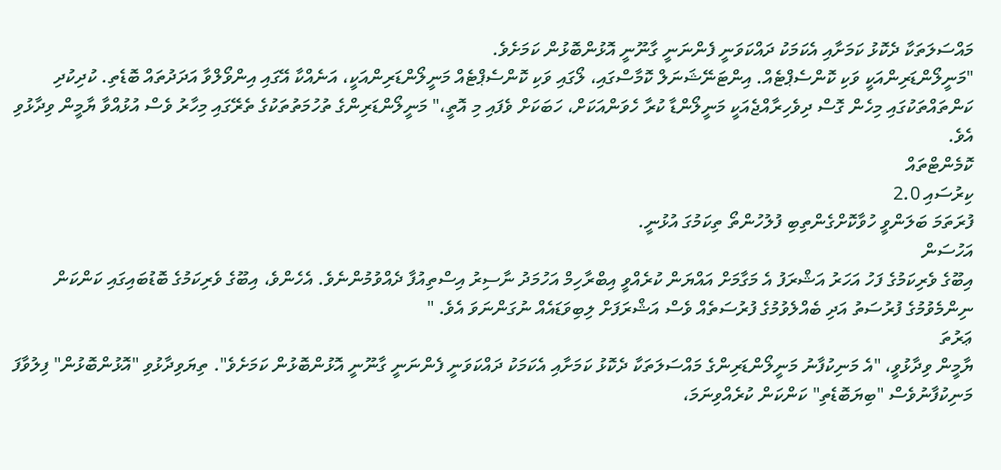މައްސަލަތަކާ ދެކޮޅު ކަމަށާއި އެކަމަކު ދައްކަވަނީ ފެންނަނީ ގާނޫނީ އޮޅުންބޮޅުން ކަމަށެވެ.
"މަނީލޯންޑަރިންއަކީ ވަކި ކޮންސެޕްޓެއް. އިންޓަނޭޝަނަލް ކޮމާސްގައި، ލޯގައި ވަކި ކޮންސެޕްޓެއް މަނީލޯންޑަރިންއަކީ، އަނެއްކާ އޭގައި އިންވޯލްވާ އަދަދުތައް ބޮޑެތި. ކުދިކުދި ކަންތައްތަކުގައި މިހެން ގޮސް ދިވެހިރާއްޖެއަކީ މަނީލޯންޑާ ކުރާ ހެވަންއަކަށް، ހަބަކަށް ވެފައި މި އޮތީ،" މަނީލޯންޑަރިންގެ ތުހުމަތުތަކުގެ ތެރޭގައި މިހާރު ވެސް އުޅުއްވާ ޔާމީން ވިދާޅުވި އެވެ.
ކޮމެންޓްތައް
ކިރުސައި 2.0
ފުރަތަމަ ބަލަންވީ ހުވާކޮށްގެންތިބި ފުލުހުންތޯ ތިކަމުގަ އުޅުނީ.
އަހުސަން
އިބޫގެ ވެރިކަމުގެ ފަހު އަހަރު އަޝްރަފު އެ މަގާމަށް އައްޔަން ކުރެއްވީ އިބްރާހިމް އަހުމަދު ނާސިރު އިސްތިއުފާ ދެއްވުމުންނެވެ. އެހެންވެ، އިބޫގެ ވެރިކަމުގެ ބޮޑުބައިގައި ކަންކަން ނިންމެވުމުގެ ފުރުސަތު އަދި ބެއްލެވުމުގެ ފުރުސަތެއް ވެސް އަޝްރަފަށް ލިބިވަޑައެއް ނުގަންނަވަ އެވެ. "
ޢަރުތަ
ޔާމީން ވިދާޅުވީ، "އެ މަނިކުފާނު މަނީލޯންޑަރިންގެ މައްސަލަތަކާ ދެކޮޅު ކަމަށާއި އެކަމަކު ދައްކަވަނީ ފެންނަނީ ގާނޫނީ އޮޅުންބޮޅުން ކަމަށެވެ". ތިޔަވިދާޅުވި "އޮޅުންބޮޅުން" ފިލުވާފަ މަނިކުފާނުވެސް "ބިޔަބޮޑެތި" ކަންކަން ކުރެއްވިނަމަ،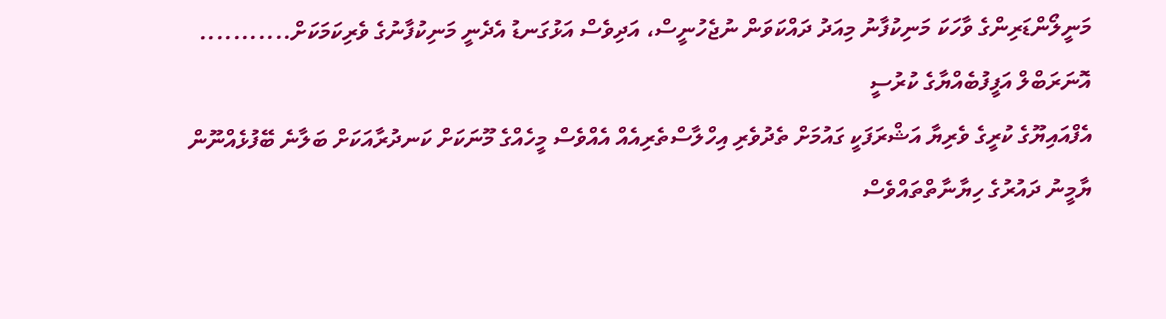މަނީލޯންޑަރިންގެ ވާހަކަ މަނިކުފާނު މިއަދު ދައްކަވަން ނުޖެހުނީސް، އަދިވެސް އަޅުގަނޑު އެދެނީ މަނިކުފާނުގެ ވެރިކަމަކަށް...........
އޮނަރަބްލް އަފީފުބެއްޔާގެ ކުރުސީ
އެފްއައިޔޫގެ ކުރީގެ ވެރިޔާ އަޝްރަފަކީ ގައުމަށް ތެދުވެރި އިހްލާސްތެރިއެއް އެއްވެސް މީހެއްގެ މޫނަކަށް ކަނދުރާއަކަށް ބަލާނެ ބޭފުޅެއްނޫން ޔާމީނު ދައުރުގެ ހިޔާނާތްތައްވެސް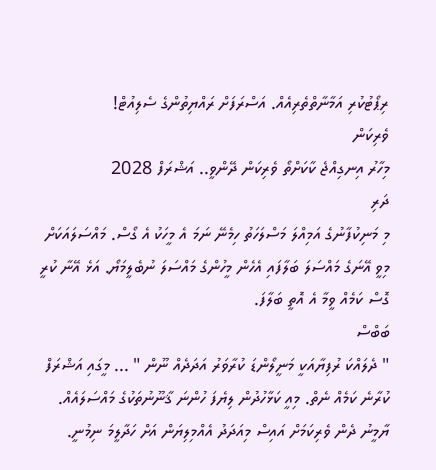ރިޕޯޓުކުރި އަމާނާތްތެރިއެއް. އަސްރަފަށް ރައްޔިތުންގެ ސެލިއުޓް!
ވެރިކަން
މިހާރު އިނގިއްޖެ ކާކަށްތޯ ވެރިކަން ދޭންވީ.. އަޝްރަފް 2028
ދަރި
މި މަނިކުފާނުގެ އަމިއްލަ މަސްލަހަތު ހިމެނޭ ނަމަ އެ މީހަކު އެ ގޯސް. މައްސަލައަކަށް މިވީ އޭނަގެ މައްސަލަ ބަލާފައި އެހެން މީހުންގެ މައްސަލަ ނުބެލީމަޔޯ. އަޅެ އޭނާ ކުރީ ގޮސް ކަމެއް ވީމާ އެ އޮތީ ބަލާފަ.
ބަބްސް
" ދެލައްކަ ރުފިޔާއަކީ މަނީލޯންޑަ ކުރާވަރު އަދަދެއް ނޫން " ... މީގައި އަޝްރަފް ކުރާނެ ކަމެއް ނެތް. މިއީ ކަޅާހުދުން ލިޔެފަ ހުންނަ ޤާނޫނުތަކުގެ މައްސަލައެއް. ޔާމީނު ދެން ވެރިކަމަށް އައިސް މިއަދަދު އެއްމިލިޔަން އަށް ހަދާލީމަ ނިމުނީ.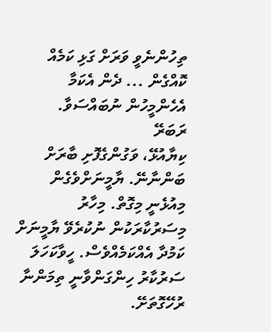ތިހުންނެވީ ވަރަށް ގަޅި ކަމެއް ކޮއްގެން ... ދެން އެކަމާ އެހެންމީހުން ނުބައްސަވާ.
ރަބަރޭ
ކިޔާއުޅޭ، ވަގުންގެފޮށި ބާރަށް ބަންނާނޭ. ޔާމީނަށްވެގެން މިއުޅެނީ މިގޮތް. މިހާރު މިސަރުކާރަކުން ނުކުރެވޭ ޔާމީނަށް ކަމުދާ އެއްކަމެއްވެސް. ހީވާކަހަލަ ސަރުކާރު ހިންގަންވާނީ ތިމަންނާ ރުހޭގޮތަށޭ.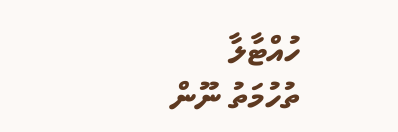ހުއްޓާލާ
ތުހުމަތު ނޫން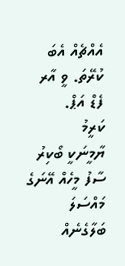އެއްޗެއް އެބަ ކުރޭތަ. ވީ އާރ ފެޑް އަޕް.
ކަރީމު
ޔާމީނަކީ ބޯކިރު ސާފު މީހެއް އޭނަގެ މައްސަލަ ބަލާގެނެއް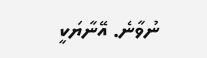ނުވާނެ. އޭނާޔަކީ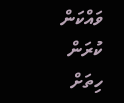ވައްކަން ކުރަން ހިތަށް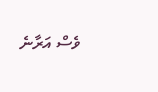ވެސް އަރާނެ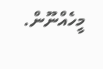މީހެއްނޫން.